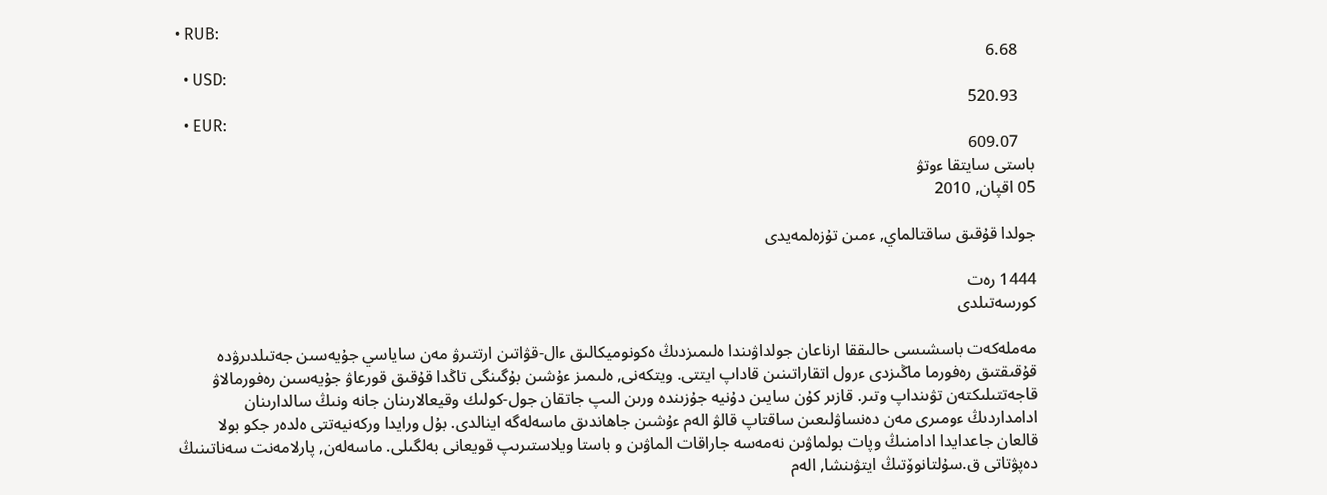• RUB:
    6.68
  • USD:
    520.93
  • EUR:
    609.07
باستى سايتقا ءوتۋ
05 اقپان, 2010

جولدا قۇقىق ساقتالماي, ءمىن تۇزەلمەيدى

1444 رەت
كورسەتىلدى

مەملەكەت باسشىسى حالىققا ارناعان جولداۋىندا ەلىمىزدىڭ ەكونوميكالىق ءال-قۋاتىن ارتتىرۋ مەن ساياسي جۇيەسىن جەتىلدىرۋدە قۇقىقتىق رەفورما ماڭىزدى ءرول اتقاراتىنىن قاداپ ايتتى. ويتكەنى, ەلىمىز ءۇشىن بۇگىنگى تاڭدا قۇقىق قورعاۋ جۇيەسىن رەفورمالاۋ قاجەتتىلىكتەن تۋىنداپ وتىر. قازىر كۇن سايىن دۇنيە جۇزىندە ورىن الىپ جاتقان جول-كولىك وقيعالارىنان جانە ونىڭ سالدارىنان ادامداردىڭ ءومىرى مەن دەنساۋلىعىن ساقتاپ قالۋ الەم ءۇشىن جاھاندىق ماسەلەگە اينالدى. بۇل ورايدا وركەنيەتتى ەلدەر جكو بولا قالعان جاعدايدا ادامنىڭ وپات بولماۋىن نەمەسە جاراقات الماۋىن و باستا ويلاستىرىپ قويعانى بەلگىلى. ماسەلەن, پارلامەنت سەناتىنىڭ دەپۋتاتى ق.سۇلتانوۆتىڭ ايتۋىنشا, الەم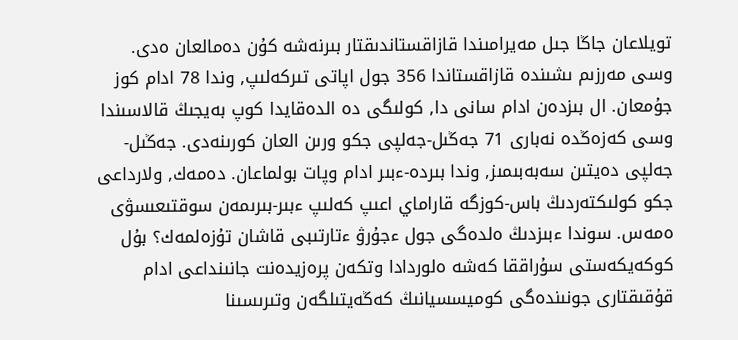تويلاعان جاڭا جىل مەيرامىندا قازاقستاندىقتار بىرنەشە كۇن دەمالعان ەدى. وسى مەرزىم ىشىندە قازاقستاندا 356 جول اپاتى تىركەلىپ, وندا 78 ادام كوز جۇمعان. ال بىزدەن ادام سانى دا, كولىگى دە الدەقايدا كوپ بەيجىڭ قالاسىندا وسى كەزەڭدە نەبارى 71 جەڭىل-جەلپى جكو ورىن العان كورىنەدى. جەڭىل-جەلپى دەيتىن سەبەبىمىز, وندا بىردە-ءبىر ادام وپات بولماعان. دەمەك, ولارداعى جكو كولىكتەردىڭ باس-كوزگە قاراماي اعىپ كەلىپ ءبىر-بىرىمەن سوقتىعىسۋى ەمەس. سوندا ءبىزدىڭ ەلدەگى جول ءجۇرۋ ءتارتىبى قاشان تۇزەلمەك؟ بۇل كوكەيكەستى سۇراققا كەشە ەلوردادا وتكەن پرەزيدەنت جانىنداعى ادام قۇقىقتارى جونىندەگى كوميسسيانىڭ كەڭەيتىلگەن وتىرىسىنا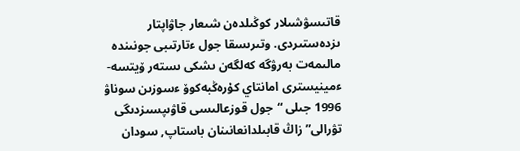قاتىسۋشىلار كوڭىلدەن شىعار جاۋاپتار ىزدەستىردى. وتىرىسقا جول ءتارتىبى جونىندە مالىمەت بەرۋگە كەلگەن ىشكى ىستەر ۆيتسە-ءمينيسترى امانتاي كۇرەڭبەكوۆ ءسوزىن سوناۋ 1996 جىلى “جول قوزعالىسى قاۋىپسىزدىگى تۋرالى” زاڭ قابىلدانعانىنان باستاپ, سودان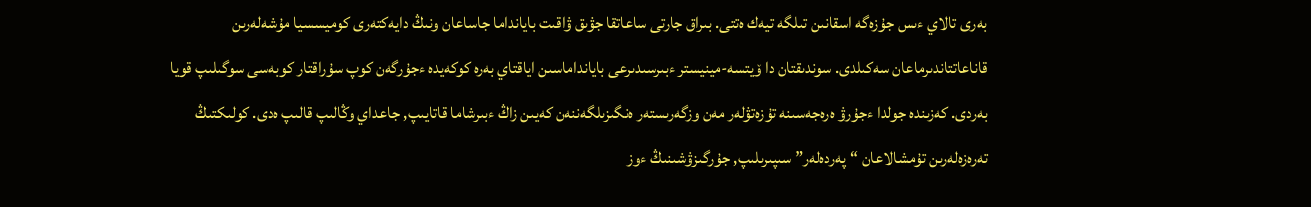بەرى تالاي ءىس جۇزەگە اسقانىن تىلگە تيەك ەتتى. بىراق جارتى ساعاتقا جۋىق ۋاقىت بايانداما جاساعان ونىڭ دايەكتەرى كوميسسيا مۇشەلەرىن قاناعاتتاندىرماعان سەكىلدى. سوندىقتان دا ۆيتسە-مينيستر ءبىرسىدىرعى بايانداماسىن اياقتاي بەرە كوكەيدە ءجۇرگەن كوپ سۇراقتار كوبەسى سوگىلىپ قويا بەردى. كەزىندە جولدا ءجۇرۋ ەرەجەسىنە تۇزەتۋلەر مەن وزگەرىستەر ەنگىزىلگەننەن كەيىن زاڭ ءبىرشاما قاتايىپ, جاعداي وڭالىپ قالىپ ەدى. كولىكتىڭ تەرەزەلەرىن تۇمشالاعان “پەردەلەر” سىپىرىلىپ, جۇرگىزۋشىنىڭ ءوز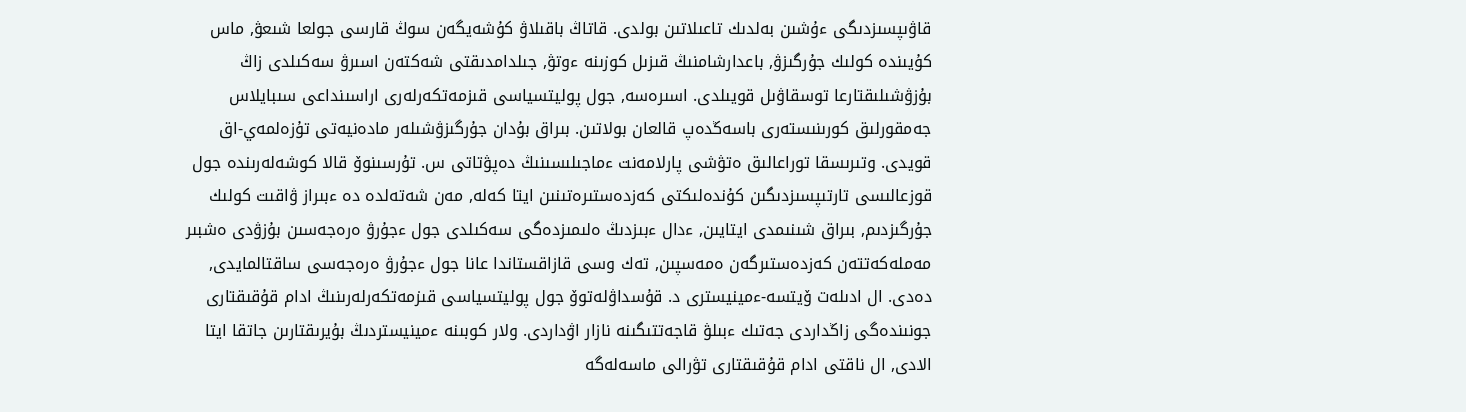قاۋىپسىزدىگى ءۇشىن بەلدىك تاعىلاتىن بولدى. قاتاڭ باقىلاۋ كۇشەيگەن سوڭ قارسى جولعا شىعۋ, ماس كۇيىندە كولىك جۇرگىزۋ, باعدارشامنىڭ قىزىل كوزىنە ءوتۋ, جىلدامدىقتى شەكتەن اسىرۋ سەكىلدى زاڭ بۇزۋشىلىقتارعا توسقاۋىل قويىلدى. اسىرەسە, جول پوليتسياسى قىزمەتكەرلەرى اراسىنداعى سىبايلاس جەمقورلىق كورىنىستەرى باسەڭدەپ قالعان بولاتىن. بىراق بۇدان جۇرگىزۋشىلەر مادەنيەتى تۇزەلمەي-اق قويدى. وتىرىسقا توراعالىق ەتۋشى پارلامەنت ءماجىلىسىنىڭ دەپۋتاتى س. تۇرسىنوۆ قالا كوشەلەرىندە جول قوزعالىسى تارتىپسىزدىگىن كۇندەلىكتى كەزدەستىرەتىنىن ايتا كەلە, مەن شەتەلدە دە ءبىراز ۋاقىت كولىك جۇرگىزدىم, بىراق شىنىمدى ايتايىن, ءدال ءبىزدىڭ ەلىمىزدەگى سەكىلدى جول ءجۇرۋ ەرەجەسىن بۇزۋدى ەشبىر مەملەكەتتەن كەزدەستىرگەن ەمەسپىن, تەك وسى قازاقستاندا عانا جول ءجۇرۋ ەرەجەسى ساقتالمايدى, دەدى. ال ادىلەت ۆيتسە-ءمينيسترى د. قۇسداۋلەتوۆ جول پوليتسياسى قىزمەتكەرلەرىنىڭ ادام قۇقىقتارى جونىندەگى زاڭداردى جەتىك ءبىلۋ قاجەتتىگىنە نازار اۋداردى. ولار كوبىنە ءمينيستردىڭ بۇيرىقتارىن جاتقا ايتا الادى, ال ناقتى ادام قۇقىقتارى تۋرالى ماسەلەگە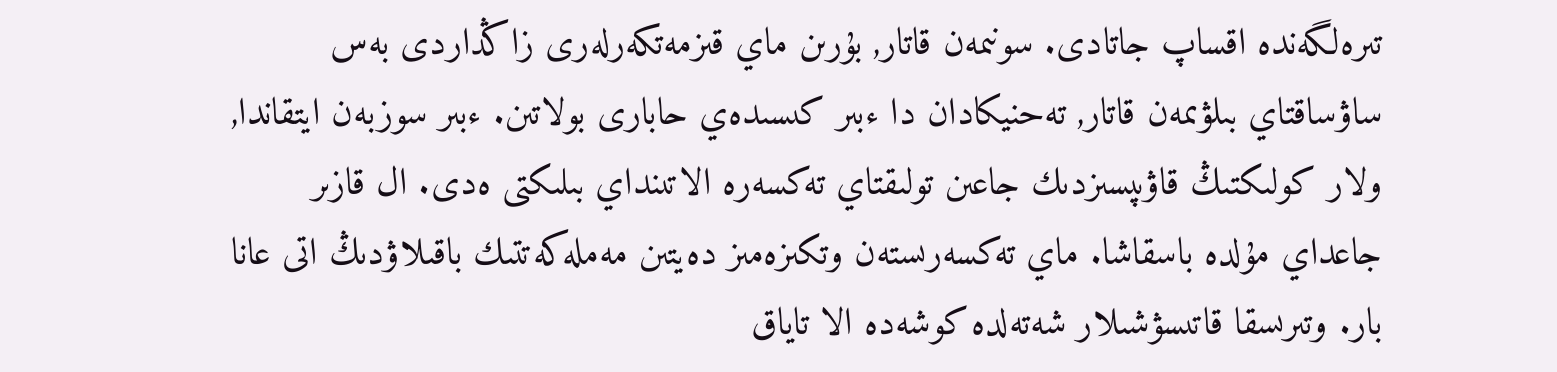تىرەلگەندە اقساپ جاتادى. سونىمەن قاتار, بۇرىن ماي قىزمەتكەرلەرى زاڭداردى بەس ساۋساقتاي بىلۋىمەن قاتار, تەحنيكادان دا ءبىر كىسىدەي حابارى بولاتىن. ءبىر سوزبەن ايتقاندا, ولار كولىكتىڭ قاۋىپسىزدىك جاعىن تولىقتاي تەكسەرە الاتىنداي بىلىكتى ەدى. ال قازىر جاعداي مۇلدە باسقاشا. ماي تەكسەرىستەن وتكىزەمىز دەيتىن مەملەكەتتىك باقىلاۋدىڭ اتى عانا بار. وتىرىسقا قاتىسۋشىلار شەتەلدە كوشەدە الا تاياق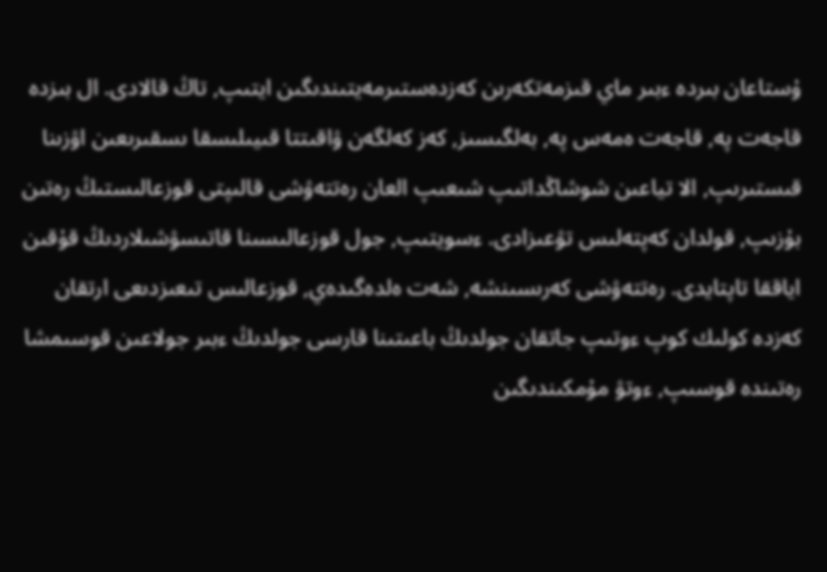ۇستاعان بىردە ءبىر ماي قىزمەتكەرىن كەزدەستىرمەيتىندىگىن ايتىپ, تاڭ قالادى. ال بىزدە قاجەت پە, قاجەت ەمەس پە, بەلگىسىز, كەز كەلگەن ۋاقىتتا قىيىلىسقا ىسقىرىعىن اۋزىنا قىستىرىپ, الا تياعىن شوشاڭداتىپ شىعىپ العان رەتتەۋشى قالىپتى قوزعالىستىڭ رەتىن بۇزىپ, قولدان كەپتەلىس تۋعىزادى. ءسويتىپ, جول قوزعالىسىنا قاتىسۋشىلاردىڭ قۇقىن اياققا تاپتايدى. رەتتەۋشى كەرىسىنشە, شەت ەلدەگىدەي, قوزعالىس تىعىزدىعى ارتقان كەزدە كولىك كوپ ءوتىپ جاتقان جولدىڭ باعىتىنا قارسى جولدىڭ ءبىر جولاعىن قوسىمشا رەتىندە قوسىپ, ءوتۋ مۇمكىندىگىن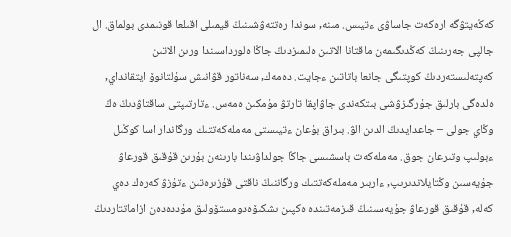كەڭەيتۋگە ارەكەت جاساۋى ءتيىس. مىنە, سوندا رەتتەۋشىنىڭ قيمىلى اقىلعا قونىمدى بولماق. ال جالپى جەرىنىڭ كەڭدىگىمەن ماقتانا الاتىن ەلىمىزدىڭ جاڭا ەلورداسىندا ورىن الاتىن كەپتەلىستەردىڭ كوپتىگى جانعا باتاتىن ءجايت. دەمەك, سەناتور قۋانىش سۇلتانوۆ ايتقانداي, ەلدەگى بارلىق جۇرگىزۋشى بىتكەندى جاۋاپقا تارتۋ مۇمكىن ەمەس. ءتارتىپتى ساقتاۋدىڭ ەڭ وڭاي جولى – جاعدايدىڭ الدىن الۋ. بىراق بۇعان ءتيىستى مەملەكەتتىك ورگاندار اسا كوڭىل ءبولىپ وتىرعان جوق. مەملەكەت باسشىسى جاڭا جولداۋىندا بارىنەن بۇرىن قۇقىق قورعاۋ جۇيەسىن وڭتايلاندىرىپ, ءاربىر مەملەكەتتىك ورگاننىڭ ناقتى قۇزىرەتىن ءتۇزۋ كەرەك دەي كەلە, قۇقىق قورعاۋ جۇيەسىنىڭ قىزمەتىندە ەكپىن ىشكىۆەدومستۆولىق مۇددەدەن ازاماتتاردىڭ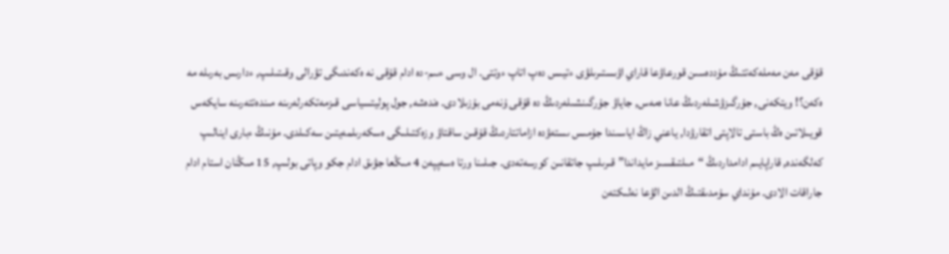قۇقى مەن مەملەكەتتىڭ مۇددەسىن قورعاۋعا قاراي اۋىستىرىلۋى ءتيىس دەپ اتاپ ءوتتى. ال وسى ءىىم-دە ادام قۇقى نە ەكەندىگى تۋرالى وقىتىلىپ, ءدارىس بەرىلە مە ەكەن؟! ويتكەنى, جۇرگىزۋشىلەردىڭ عانا ەمەس, جاياۋ جۇرگىنشىلەردىڭ دە قۇقى ۇنەمى بۇزىلادى. ەندەشە, جول پوليتسياسى قىزمەتكەرلەرىنە مىندەتتەرىنە سايكەس قويىلاتىن ەڭ باستى تالاپتى اتقارۋدا, ياعني زاڭ اياسىندا جۇمىس ىستەۋدە ازاماتتاردىڭ قۇقىن ساقتاۋ وزەكتىلىگى ەسكەرىلمەيتىن سەكىلدى. مۇنىڭ ءبارى اينالىپ كەلگەندە, قاراپايىم ادامداردىڭ “مىلتىقسىز مايداندا” قىرىلىپ جاتقانىن كورسەتەدى. جىلىنا ورتا ەسەپپەن 4 مىڭعا جۋىق ادام جكو وپاتى بولىپ, 15 مىڭنان استام ادام جاراقات الادى. مۇنداي سۇمدىقتىڭ الدىن الۋعا نەلىكتەن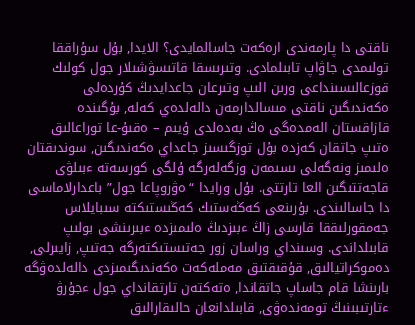ناقتى دا پارمەندى ارەكەت جاسالمايدى؟ الايدا, بۇل سۇراققا تولىمدى جاۋاپ تابىلمادى. وتىرىسقا قاتىسۋشىلار جول كولىك قوزعالىسىنداعى ورىن الىپ وتىرعان جاعدايدىڭ كۇردەلى ەكەندىگىن ناقتى مىسالدارمەن دالەلدەي كەلە, بۇگىندە قازاقستان الەمدەگى ەڭ بەدەلدى ۇيىم – ەقىۇ-عا توراعالىق ەتىپ جاتقان كەزدە بۇل توزگىسىز جاعداي ەكەندىگىن, سوندىقتان ەلىمىز ونەگەلى ىسىمەن وزگەلەرگە ۇلگى كورسەتە ءبىلۋى قاجەتتىگىن العا تارتتى. بۇل ورايدا “ەۋروپاعا جول” باعدارلاماسى دا جاسالىندى. بۇرىنعى كەڭەستىك كەڭىستىكتە سىبايلاس جەمقورلىققا قارسى زاڭ ءبىزدىڭ ەلىمىزدە ءبىرىنشى بولىپ قابىلداندى. وسىنداي وراسان زور جەتىستىكتەرگە جەتىپ, زايىرلى, دەموكراتيالىق, قۇقىقتىق مەملەكەت ەكەندىگىمىزدى دالەلدەۋگە بارىنشا قام جاساپ جاتقاندا, ەتەكتەن تارتقانداي جول ءجۇرۋ ءتارتىبىنىڭ تومەندەۋى, قابىلدانعان حالىقارالىق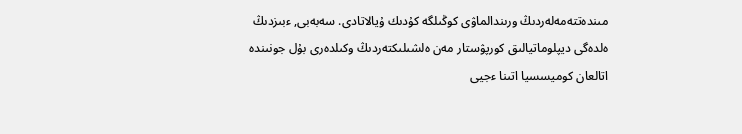مىندەتتەمەلەردىڭ ورىندالماۋى كوڭىلگە كۇدىك ۇيالاتادى. سەبەبى, ءبىزدىڭ ەلدەگى ديپلوماتيالىق كورپۋستار مەن ەلشىلىكتەردىڭ وكىلدەرى بۇل جونىندە اتالعان كوميسسيا اتىنا ءجيى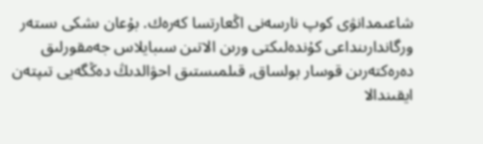شاعىمدانۋى كوپ نارسەنى اڭعارتسا كەرەك. بۇعان ىشكى ىستەر ورگاندارىنداعى كۇندەلىكتى ورىن الاتىن سىبايلاس جەمقورلىق دەرەكتەرىن قوسار بولساق, قىلمىستىق احۋالدىڭ دەڭگەيى تىپتەن ايقىندالا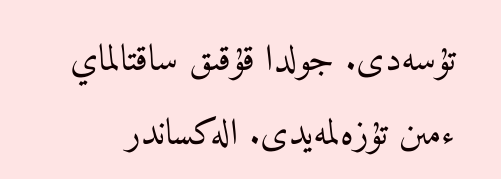تۇسەدى. جولدا قۇقىق ساقتالماي ءمىن تۇزەلمەيدى. الەكساندر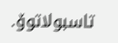تاسبولاتوۆ.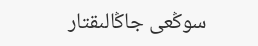سوڭعى جاڭالىقتار